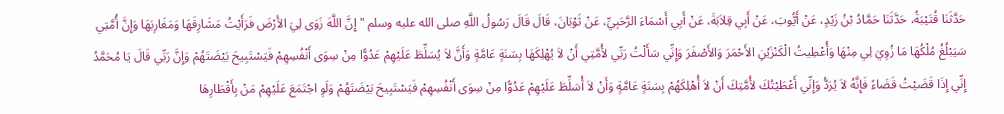حَدَّثَنَا قُتَيْبَةُ، حَدَّثَنَا حَمَّادُ بْنُ زَيْدٍ، عَنْ أَيُّوبَ، عَنْ أَبِي قِلاَبَةَ، عَنْ أَبِي أَسْمَاءَ الرَّحَبِيِّ، عَنْ ثَوْبَانَ، قَالَ قَالَ رَسُولُ اللَّهِ صلى الله عليه وسلم " إِنَّ اللَّهَ زَوَى لِيَ الأَرْضَ فَرَأَيْتُ مَشَارِقَهَا وَمَغَارِبَهَا وَإِنَّ أُمَّتِي سَيَبْلُغُ مُلْكُهَا مَا زُوِيَ لِي مِنْهَا وَأُعْطِيتُ الْكَنْزَيْنِ الأَحْمَرَ وَالأَصْفَرَ وَإِنِّي سَأَلْتُ رَبِّي لأُمَّتِي أَنْ لاَ يُهْلِكَهَا بِسَنَةٍ عَامَّةٍ وَأَنَّ لاَ يُسَلِّطَ عَلَيْهِمْ عَدُوًّا مِنْ سِوَى أَنْفُسِهِمْ فَيَسْتَبِيحَ بَيْضَتَهُمْ وَإِنَّ رَبِّي قَالَ يَا مُحَمَّدُ إِنِّي إِذَا قَضَيْتُ قَضَاءً فَإِنَّهُ لاَ يُرَدُّ وَإِنِّي أَعْطَيْتُكَ لأُمَّتِكَ أَنْ لاَ أُهْلِكَهُمْ بِسَنَةٍ عَامَّةٍ وَأَنْ لاَ أُسَلِّطَ عَلَيْهِمْ عَدُوًّا مِنْ سِوَى أَنْفُسِهِمْ فَيَسْتَبِيحَ بَيْضَتَهُمْ وَلَوِ اجْتَمَعَ عَلَيْهِمْ مَنْ بِأَقْطَارِهَا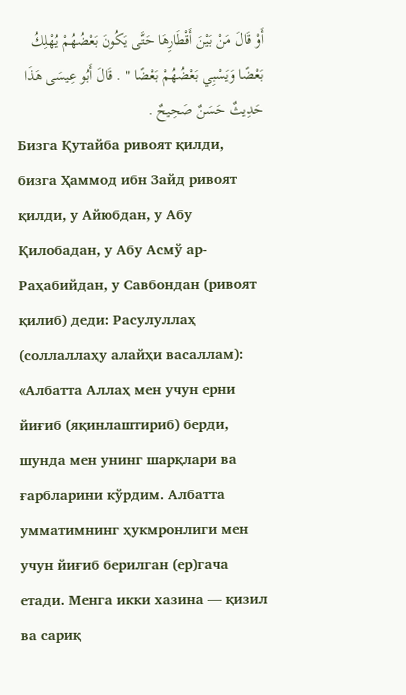أَوْ قَالَ مَنْ بَيْنَ أَقْطَارِهَا حَتَّى يَكُونَ بَعْضُهُمْ يُهْلِكُ بَعْضًا وَيَسْبِي بَعْضُهُمْ بَعْضًا " . قَالَ أَبُو عِيسَى هَذَا حَدِيثٌ حَسَنٌ صَحِيحٌ .
Бизга Қутайба ривоят қилди, бизга Ҳаммод ибн Зайд ривоят қилди, у Айюбдан, у Абу Қилобадан, у Абу Асмў ар-Раҳабийдан, у Савбондан (ривоят қилиб) деди: Расулуллаҳ (соллаллаҳу алайҳи васаллам): «Албатта Аллаҳ мен учун ерни йиғиб (яқинлаштириб) берди, шунда мен унинг шарқлари ва ғарбларини кўрдим. Албатта умматимнинг ҳукмронлиги мен учун йиғиб берилган (ер)гача етади. Менга икки хазина — қизил ва сариқ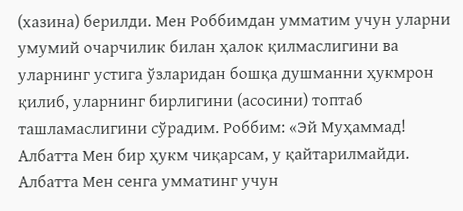(хазина) берилди. Мен Роббимдан умматим учун уларни умумий очарчилик билан ҳалок қилмаслигини ва уларнинг устига ўзларидан бошқа душманни ҳукмрон қилиб, уларнинг бирлигини (асосини) топтаб ташламаслигини сўрадим. Роббим: «Эй Муҳаммад! Албатта Мен бир ҳукм чиқарсам, у қайтарилмайди. Албатта Мен сенга умматинг учун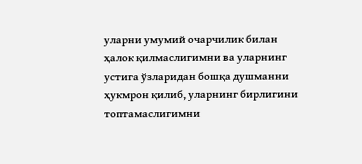уларни умумий очарчилик билан ҳалок қилмаслигимни ва уларнинг устига ўзларидан бошқа душманни ҳукмрон қилиб, уларнинг бирлигини топтамаслигимни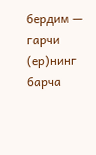бердим — гарчи (ер)нинг барча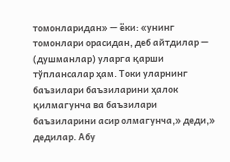томонларидан» — ёки: «унинг томонлари орасидан, деб айтдилар — (душманлар) уларга қарши тўплансалар ҳам. Токи уларнинг баъзилари баъзиларини ҳалок қилмагунча ва баъзилари баъзиларини асир олмагунча,» деди,» дедилар. Абу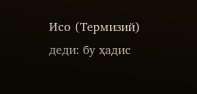Исо (Термизий) деди: бу ҳадис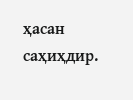ҳасан саҳиҳдир.